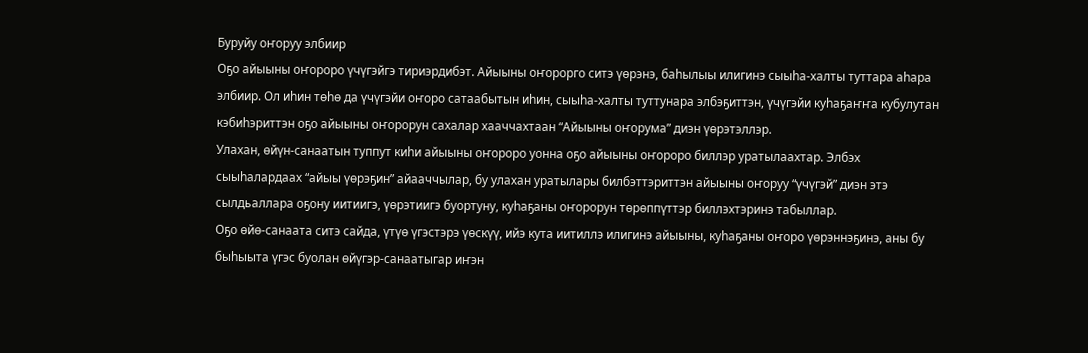Буруйу оҥоруу элбиир
Оҕо айыыны оҥороро үчүгэйгэ тириэрдибэт. Айыыны оҥорорго ситэ үөрэнэ, баһылыы илигинэ сыыһа-халты туттара аһара элбиир. Ол иһин төһө да үчүгэйи оҥоро сатаабытын иһин, сыыһа-халты туттунара элбэҕиттэн, үчүгэйи куһаҕаҥҥа кубулутан кэбиһэриттэн оҕо айыыны оҥорорун сахалар хааччахтаан “Айыыны оҥорума” диэн үөрэтэллэр.
Улахан, өйүн-санаатын туппут киһи айыыны оҥороро уонна оҕо айыыны оҥороро биллэр уратылаахтар. Элбэх сыыһалардаах “айыы үөрэҕин” айааччылар, бу улахан уратылары билбэттэриттэн айыыны оҥоруу “үчүгэй” диэн этэ сылдьаллара оҕону иитиигэ, үөрэтиигэ буортуну, куһаҕаны оҥорорун төрөппүттэр биллэхтэринэ табыллар.
Оҕо өйө-санаата ситэ сайда, үтүө үгэстэрэ үөскүү, ийэ кута иитиллэ илигинэ айыыны, куһаҕаны оҥоро үөрэннэҕинэ, аны бу быһыыта үгэс буолан өйүгэр-санаатыгар иҥэн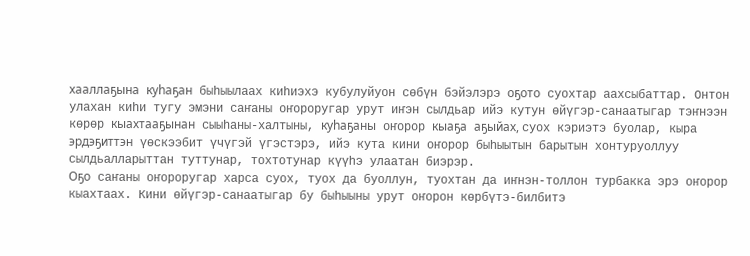хааллаҕына куһаҕан быһыылаах киһиэхэ кубулуйуон сөбүн бэйэлэрэ оҕото суохтар аахсыбаттар. Онтон улахан киһи тугу эмэни саҥаны оҥороругар урут иҥэн сылдьар ийэ кутун өйүгэр-санаатыгар тэҥнээн көрөр кыахтааҕынан сыыһаны-халтыны, куһаҕаны оҥорор кыаҕа аҕыйах, суох кэриэтэ буолар, кыра эрдэҕиттэн үөскээбит үчүгэй үгэстэрэ, ийэ кута кини оҥорор быһыытын барытын хонтуруоллуу сылдьалларыттан туттунар, тохтотунар күүһэ улаатан биэрэр.
Оҕо саҥаны оҥороругар харса суох, туох да буоллун, туохтан да иҥнэн-толлон турбакка эрэ оҥорор кыахтаах. Кини өйүгэр-санаатыгар бу быһыыны урут оҥорон көрбүтэ-билбитэ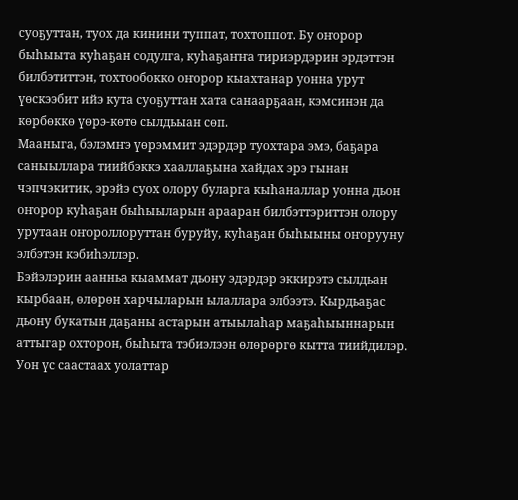суоҕуттан, туох да кинини туппат, тохтоппот. Бу оҥорор быһыыта куһаҕан содулга, куһаҕаҥҥа тириэрдэрин эрдэттэн билбэтиттэн, тохтообокко оҥорор кыахтанар уонна урут үөскээбит ийэ кута суоҕуттан хата санаарҕаан, кэмсинэн да көрбөккө үөрэ-көтө сылдьыан сөп.
Мааныга, бэлэмҥэ үөрэммит эдэрдэр туохтара эмэ, баҕара саныыллара тиийбэккэ хааллаҕына хайдах эрэ гынан чэпчэкитик, эрэйэ суох олору буларга кыһаналлар уонна дьон оҥорор куһаҕан быһыыларын арааран билбэттэриттэн олору урутаан оҥороллоруттан буруйу, куһаҕан быһыыны оҥорууну элбэтэн кэбиһэллэр.
Бэйэлэрин аанньа кыаммат дьону эдэрдэр эккирэтэ сылдьан кырбаан, өлөрөн харчыларын ылаллара элбээтэ. Кырдьаҕас дьону букатын даҕаны астарын атыылаһар маҕаһыыннарын аттыгар охторон, быһыта тэбиэлээн өлөрөргө кытта тиийдилэр. Уон үс саастаах уолаттар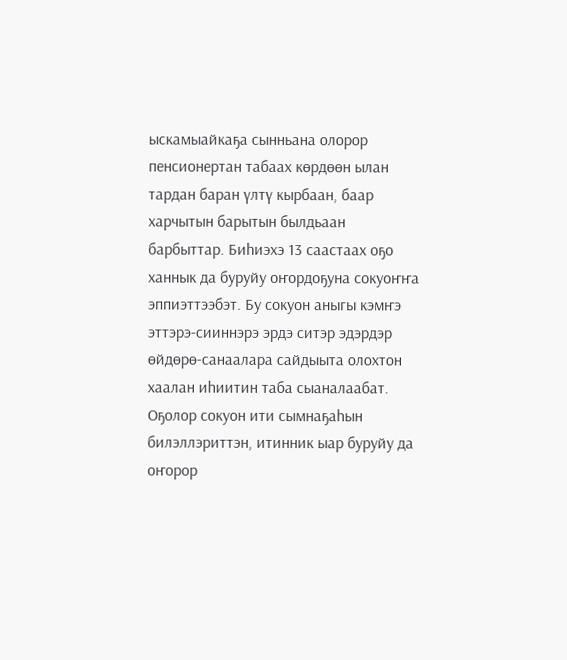ыскамыайкаҕа сынньана олорор пенсионертан табаах көрдөөн ылан тардан баран үлтү кырбаан, баар харчытын барытын былдьаан барбыттар. Биһиэхэ 13 саастаах оҕо ханнык да буруйу оҥордоҕуна сокуоҥҥа эппиэттээбэт. Бу сокуон аныгы кэмҥэ эттэрэ-сииннэрэ эрдэ ситэр эдэрдэр өйдөрө-санаалара сайдыыта олохтон хаалан иһиитин таба сыаналаабат. Оҕолор сокуон ити сымнаҕаһын билэллэриттэн, итинник ыар буруйу да оҥорор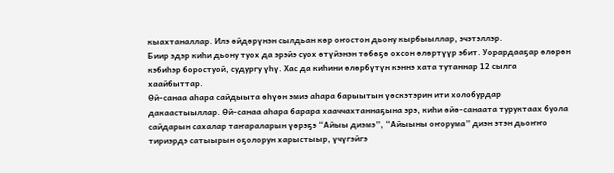кыахтаналлар. Илэ өйдөрүнэн сылдьан көр оҥостон дьону кырбыыллар, эчэтэллэр.
Биир эдэр киһи дьону туох да эрэйэ суох өтүйэнэн төбөҕө охсон өлөртүүр эбит. Уорардааҕар өлөрөн кэбиһэр боростуой, судургу үһү. Хас да киһини өлөрбүтүн кэннэ хата тутаннар 12 сылга хаайбыттар.
Өй-санаа аһара сайдыыта өһүөн эмиэ аһара барыытын үөскэтэрин ити холобурдар дакаастыыллар. Өй-санаа аһара барара хааччахтаннаҕына эрэ, киһи өйө-санаата туруктаах буола сайдарын сахалар таҥараларын үөрэҕэ “Айыы диэмэ”, “Айыыны оҥорума” диэн этэн дьоҥҥо тириэрдэ сатыырын оҕолорун харыстыыр, үчүгэйгэ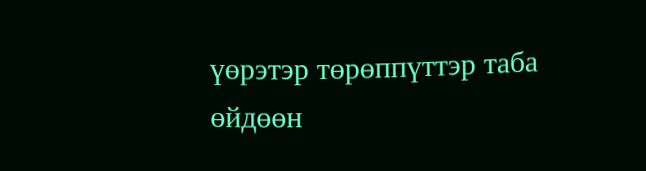үөрэтэр төрөппүттэр таба өйдөөн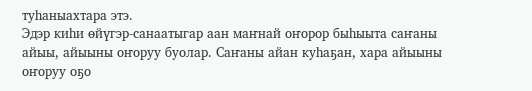туһаныахтара этэ.
Эдэр киһи өйүгэр-санаатыгар аан маҥнай оҥорор быһыыта саҥаны айыы, айыыны оҥоруу буолар. Саҥаны айан куһаҕан, хара айыыны оҥоруу оҕо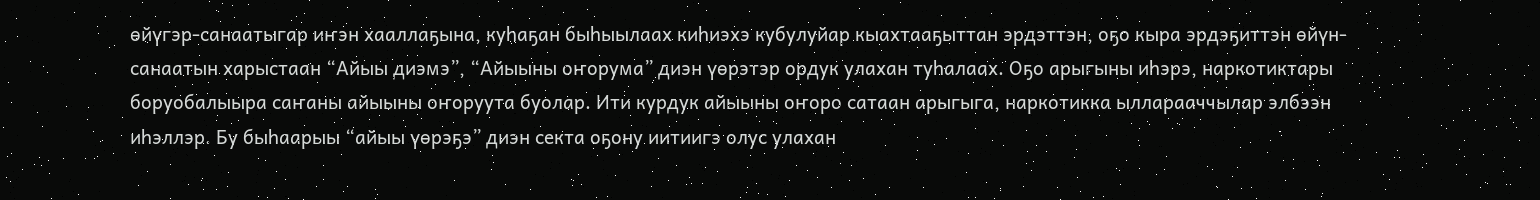өйүгэр-санаатыгар иҥэн хааллаҕына, куһаҕан быһыылаах киһиэхэ кубулуйар кыахтааҕыттан эрдэттэн, оҕо кыра эрдэҕиттэн өйүн-санаатын харыстаан “Айыы диэмэ”, “Айыыны оҥорума” диэн үөрэтэр ордук улахан туһалаах. Оҕо арыгыны иһэрэ, наркотиктары боруобалыыра саҥаны айыыны оҥоруута буолар. Ити курдук айыыны оҥоро сатаан арыгыга, наркотикка ылларааччылар элбээн иһэллэр. Бу быһаарыы “айыы үөрэҕэ” диэн секта оҕону иитиигэ олус улахан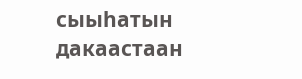сыыһатын дакаастаан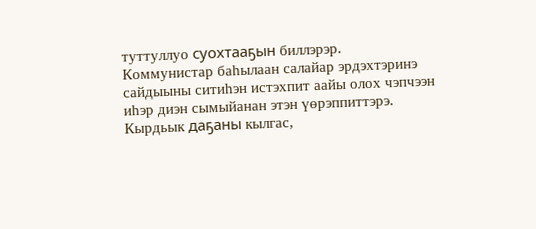туттуллуо суохтааҕын биллэрэр.
Коммунистар баһылаан салайар эрдэхтэринэ сайдыыны ситиһэн истэхпит аайы олох чэпчээн иһэр диэн сымыйанан этэн үөрэппиттэрэ. Кырдьык даҕаны кылгас,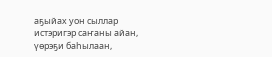аҕыйах уон сыллар истэригэр саҥаны айан, үөрэҕи баһылаан,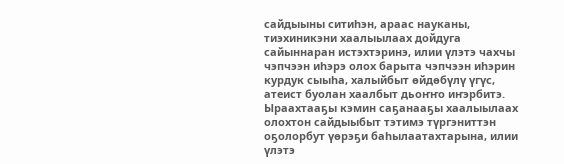сайдыыны ситиһэн, араас науканы, тиэхиникэни хаалыылаах дойдуга сайыннаран истэхтэринэ, илии үлэтэ чахчы чэпчээн иһэрэ олох барыта чэпчээн иһэрин курдук сыыһа, халыйбыт өйдөбүлү үгүс, атеист буолан хаалбыт дьоҥҥо иҥэрбитэ.
Ыраахтааҕы кэмин саҕанааҕы хаалыылаах олохтон сайдыыбыт тэтимэ түргэниттэн оҕолорбут үөрэҕи баһылаатахтарына, илии үлэтэ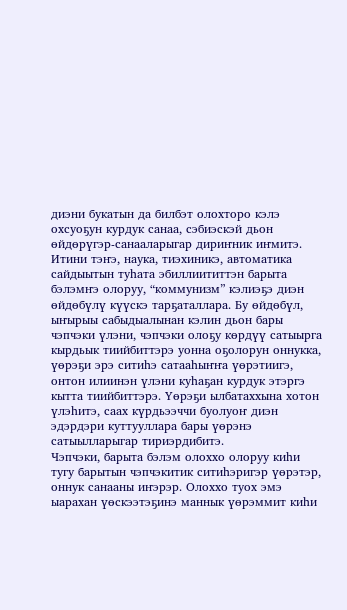диэни букатын да билбэт олохторо кэлэ охсуоҕун курдук санаа, сэбиэскэй дьон өйдөрүгэр-санааларыгар дириҥник иҥмитэ. Итини тэҥэ, наука, тиэхиникэ, автоматика сайдыытын туһата эбиллиититтэн барыта бэлэмҥэ олоруу, “коммунизм” кэлиэҕэ диэн өйдөбүлү күүскэ тарҕаталлара. Бу өйдөбүл, ыҥырыы сабыдыалынан кэлин дьон бары чэпчэки үлэни, чэпчэки олоҕу көрдүү сатыырга кырдьык тиийбиттэрэ уонна оҕолорун оннукка, үөрэҕи эрэ ситиһэ сатааһыҥҥа үөрэтиигэ, онтон илиинэн үлэни куһаҕан курдук этэргэ кытта тиийбиттэрэ. Үөрэҕи ылбатаххына хотон үлэһитэ, саах күрдьээччи буолуоҥ диэн эдэрдэри куттууллара бары үөрэнэ сатыылларыгар тириэрдибитэ.
Чэпчэки, барыта бэлэм олоххо олоруу киһи тугу барытын чэпчэкитик ситиһэригэр үөрэтэр, оннук санааны иҥэрэр. Олоххо туох эмэ ыарахан үөскээтэҕинэ маннык үөрэммит киһи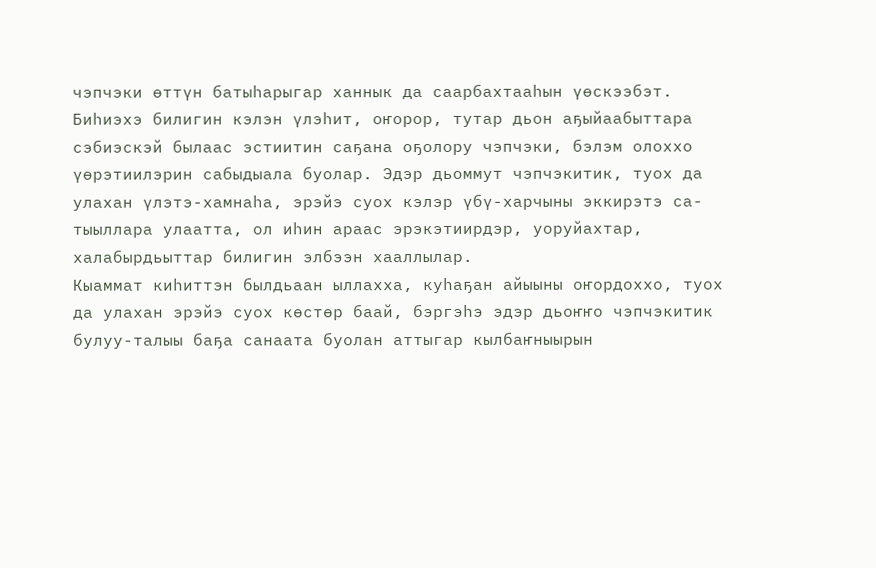чэпчэки өттүн батыһарыгар ханнык да саарбахтааһын үөскээбэт.
Биһиэхэ билигин кэлэн үлэһит, оҥорор, тутар дьон аҕыйаабыттара сэбиэскэй былаас эстиитин саҕана оҕолору чэпчэки, бэлэм олоххо үөрэтиилэрин сабыдыала буолар. Эдэр дьоммут чэпчэкитик, туох да улахан үлэтэ-хамнаһа, эрэйэ суох кэлэр үбү-харчыны эккирэтэ са-тыыллара улаатта, ол иһин араас эрэкэтиирдэр, уоруйахтар, халабырдьыттар билигин элбээн хааллылар.
Кыаммат киһиттэн былдьаан ыллахха, куһаҕан айыыны оҥордоххо, туох да улахан эрэйэ суох көстөр баай, бэргэһэ эдэр дьоҥҥо чэпчэкитик булуу-талыы баҕа санаата буолан аттыгар кылбаҥныырын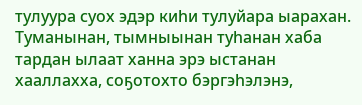тулуура суох эдэр киһи тулуйара ыарахан. Туманынан, тымныынан туһанан хаба тардан ылаат ханна эрэ ыстанан хааллахха, соҕотохто бэргэһэлэнэ,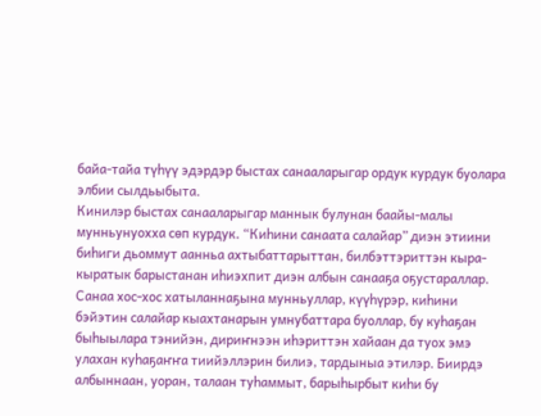байа-тайа түһүү эдэрдэр быстах санааларыгар ордук курдук буолара элбии сылдьыбыта.
Кинилэр быстах санааларыгар маннык булунан баайы-малы мунньунуохха сөп курдук. “Киһини санаата салайар” диэн этиини биһиги дьоммут аанньа ахтыбаттарыттан, билбэттэриттэн кыра-кыратык барыстанан иһиэхпит диэн албын санааҕа оҕустараллар. Санаа хос-хос хатыланнаҕына мунньуллар, күүһүрэр, киһини бэйэтин салайар кыахтанарын умнубаттара буоллар, бу куһаҕан быһыылара тэнийэн, дириҥнээн иһэриттэн хайаан да туох эмэ улахан куһаҕаҥҥа тиийэллэрин билиэ, тардыныа этилэр. Биирдэ албыннаан, уоран, талаан туһаммыт, барыһырбыт киһи бу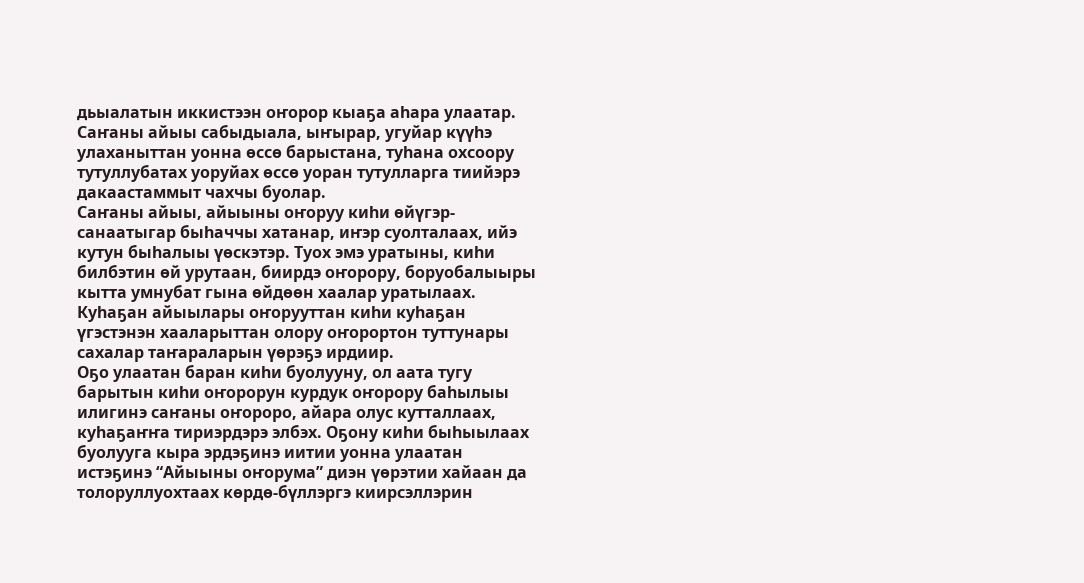дьыалатын иккистээн оҥорор кыаҕа аһара улаатар. Саҥаны айыы сабыдыала, ыҥырар, угуйар күүһэ улаханыттан уонна өссө барыстана, туһана охсоору тутуллубатах уоруйах өссө уоран тутулларга тиийэрэ дакаастаммыт чахчы буолар.
Саҥаны айыы, айыыны оҥоруу киһи өйүгэр-санаатыгар быһаччы хатанар, иҥэр суолталаах, ийэ кутун быһалыы үөскэтэр. Туох эмэ уратыны, киһи билбэтин өй урутаан, биирдэ оҥорору, боруобалыыры кытта умнубат гына өйдөөн хаалар уратылаах. Куһаҕан айыылары оҥорууттан киһи куһаҕан үгэстэнэн хааларыттан олору оҥорортон туттунары сахалар таҥараларын үөрэҕэ ирдиир.
Оҕо улаатан баран киһи буолууну, ол аата тугу барытын киһи оҥорорун курдук оҥорору баһылыы илигинэ саҥаны оҥороро, айара олус кутталлаах, куһаҕаҥҥа тириэрдэрэ элбэх. Оҕону киһи быһыылаах буолууга кыра эрдэҕинэ иитии уонна улаатан истэҕинэ “Айыыны оҥорума” диэн үөрэтии хайаан да толоруллуохтаах көрдө-бүллэргэ киирсэллэрин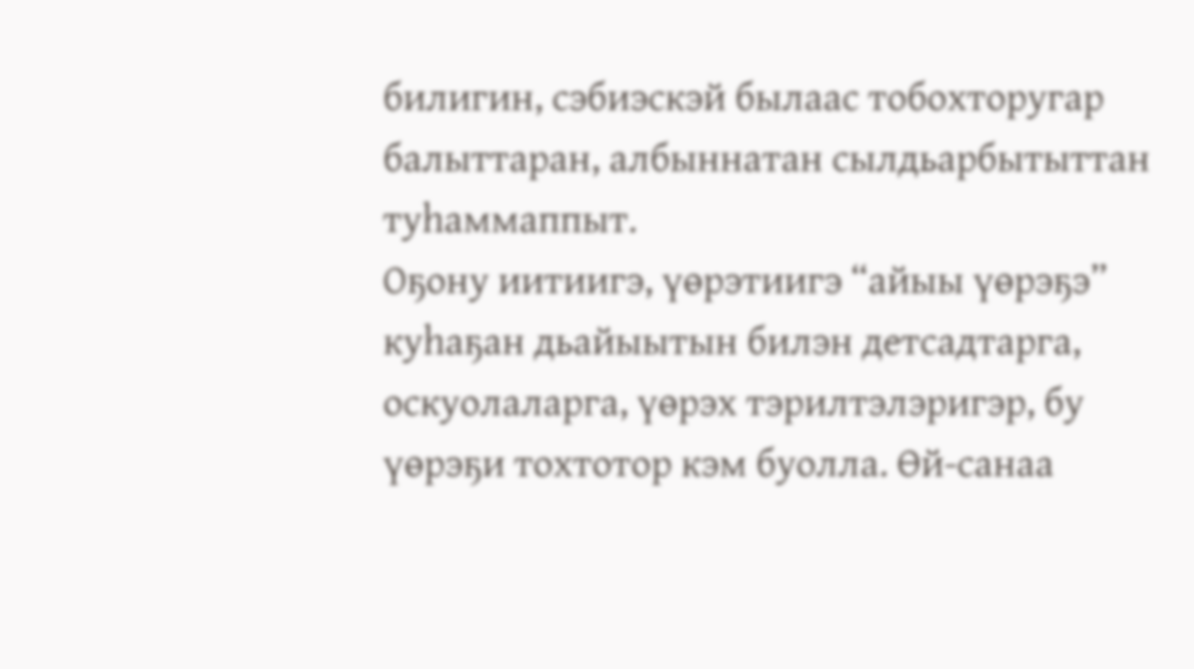билигин, сэбиэскэй былаас тобохторугар балыттаран, албыннатан сылдьарбытыттан туһаммаппыт.
Оҕону иитиигэ, үөрэтиигэ “айыы үөрэҕэ” куһаҕан дьайыытын билэн детсадтарга, оскуолаларга, үөрэх тэрилтэлэригэр, бу үөрэҕи тохтотор кэм буолла. Өй-санаа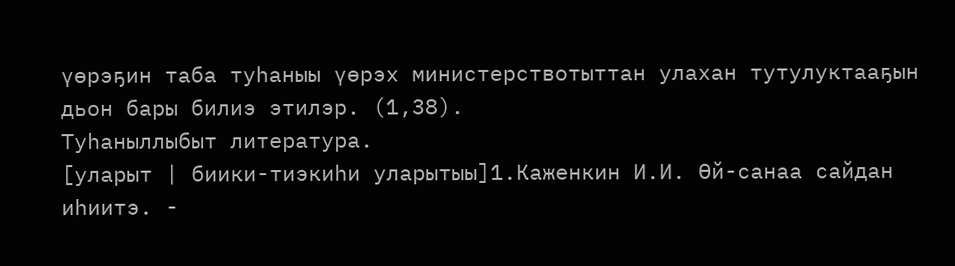үөрэҕин таба туһаныы үөрэх министерствотыттан улахан тутулуктааҕын дьон бары билиэ этилэр. (1,38).
Туһаныллыбыт литература.
[уларыт | биики-тиэкиһи уларытыы]1.Каженкин И.И. Өй-санаа сайдан иһиитэ. -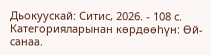Дьокуускай: Ситис, 2026. - 108 с.
Категорияларынан көрдөөһүн: Өй-санаа.